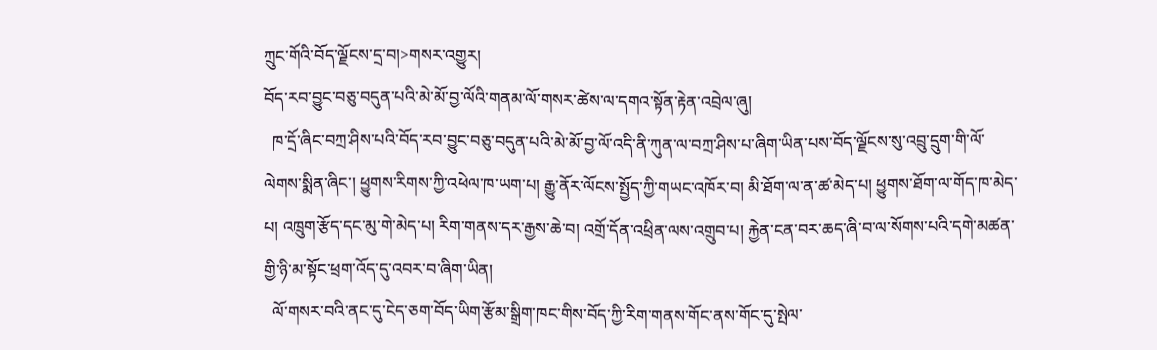ཀྲུང་གོའི་བོད་ལྗོངས་དྲ་བ།>གསར་འགྱུར།
བོད་རབ་བྱུང་བཅུ་བདུན་པའི་མེ་མོ་བྱ་ལོའི་གནམ་ལོ་གསར་ཚེས་ལ་དགའ་སྟོན་རྟེན་འབྲེལ་ཞུ།
  ཁ་དྲོ་ཞིང་བཀྲ་ཤིས་པའི་བོད་རབ་བྱུང་བཅུ་བདུན་པའི་མེ་མོ་བྱ་ལོ་འདི་ནི་ཀུན་ལ་བཀྲ་ཤིས་པ་ཞིག་ཡིན་པས་བོད་ལྗོངས་སུ་འབྲུ་དྲུག་གི་ལོ་ལེགས་སྨིན་ཞིང་། ཕྱུགས་རིགས་ཀྱི་འཕེལ་ཁ་ཡག་པ། རྒྱུ་ནོར་ལོངས་སྤྱོད་ཀྱི་གཡང་འཁོར་བ། མི་ཐོག་ལ་ན་ཚ་མེད་པ། ཕྱུགས་ཐོག་ལ་གོད་ཁ་མེད་པ། འཁྲུག་རྩོད་དང་མུ་གེ་མེད་པ། རིག་གནས་དར་རྒྱས་ཆེ་བ། འགྲོ་དོན་འཕྲིན་ལས་འགྲུབ་པ། རྐྱེན་ངན་བར་ཆད་ཞི་བ་ལ་སོགས་པའི་དགེ་མཚན་གྱི་ཉི་མ་སྟོང་ཕྲག་འོད་དུ་འབར་བ་ཞིག་ཡིན།
  ལོ་གསར་བའི་ནང་དུ་ངེད་ཅག་བོད་ཡིག་རྩོམ་སྒྲིག་ཁང་གིས་བོད་ཀྱི་རིག་གནས་གོང་ནས་གོང་དུ་སྤེལ་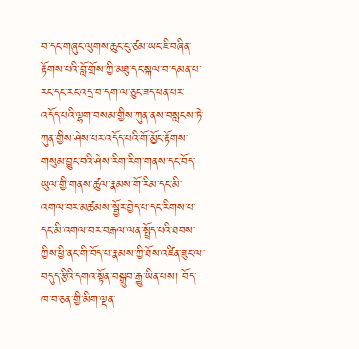བ་དང་གཞུང་ལུགས་ཆུང་ངུ་ཙམ་ཡང་ཇི་བཞིན་རྟོགས་པའི་བློ་གྲོས་ཀྱི་མཐུ་དང་སྐལ་བ་དམན་པ་རང་དང་རང་འདྲ་བ་དག་ལ་ཅུང་ཟད་ཕན་པར་འདོད་པའི་ལྷག་བསམ་གྱིས་ཀུན་ནས་བསླངས་ཏེ་ཀུན་གྱིས་ཤེས་པར་འདོད་པའི་གོ་མྱོང་རྟོགས་གསུམ་བྱུང་བའི་ཤེས་རིག་རིག་གནས་དང་བོད་ཡུལ་གྱི་གནས་ཚུལ་རྣམས་གོ་རིམ་དང་མི་འགལ་བར་མཚམས་སྦྱོར་བྱེད་པ་དང་རིགས་པ་དང་མི་འགལ་བར་བརྒལ་ལན་སྤྲོད་པའི་ཐབས་ཀྱིས་ཕྱི་ནང་གི་བོད་པ་རྣམས་ཀྱི་ཐོས་འཛིན་ཟུང་ལ་བདུད་རྩིའི་དགའ་སྟོན་བསྒྲུབ་རྒྱུ་ཡིན་པས། བོད་ཁ་བ་ཅན་གྱི་མིག་ལྡན་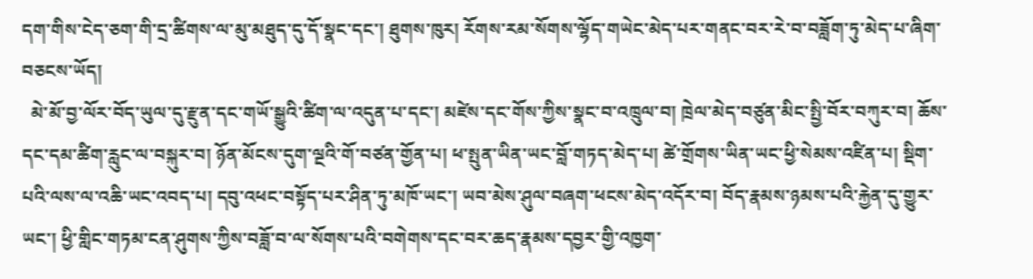དག་གིས་ངེད་ཅག་གི་དྲ་ཚིགས་ལ་མུ་མཐུད་དུ་དོ་སྣང་དང་། ཐུགས་ཁུར། རོགས་རམ་སོགས་ལྷོད་གཡེང་མེད་པར་གནང་བར་རེ་བ་བཟློག་ཏུ་མེད་པ་ཞིག་བཅངས་ཡོད།
  མེ་མོ་བྱ་ལོར་བོད་ཡུལ་དུ་རྫུན་དང་གཡོ་སྒྱུའི་ཚིག་ལ་འདུན་པ་དང་། མཛེས་དང་གོས་ཀྱིས་སྣང་བ་འཁྲུལ་བ། ཁྲེལ་མེད་བཙུན་མིང་སྤྱི་བོར་བཀུར་བ། ཆོས་དང་དམ་ཚིག་རླུང་ལ་བསྐུར་བ། ཉོན་མོངས་དུག་ལྔའི་གོ་བཙན་གྱོན་པ། ཕ་སྤུན་ཡིན་ཡང་བློ་གཏད་མེད་པ། ཚེ་གྲོགས་ཡིན་ཡང་ཕྱི་སེམས་འཛིན་པ། སྡིག་པའི་ལས་ལ་འཆི་ཡང་འབད་པ། དབུ་འཕང་བསྟོད་པར་ཤིན་ཏུ་མཁོ་ཡང་། ཡབ་མེས་ཤུལ་བཞག་ཕངས་མེད་འདོར་བ། བོད་རྣམས་ཉམས་པའི་རྐྱེན་དུ་གྱུར་ཡང་། ཕྱི་གླིང་གཏམ་ངན་ཤུགས་ཀྱིས་བཟློ་བ་ལ་སོགས་པའི་བགེགས་དང་བར་ཆད་རྣམས་དབྱར་གྱི་འཁྱག་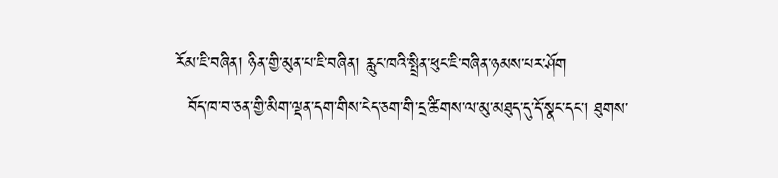རོམ་ཇི་བཞིན། ཉིན་གྱི་མུན་པ་ཇི་བཞིན། རླུང་ཁའི་སྤྲིན་ཕུང་ཇི་བཞིན་ཉམས་པར་ཤོག
  བོད་ཁ་བ་ཅན་གྱི་མིག་ལྡན་དག་གིས་ངེད་ཅག་གི་དྲ་ཚིགས་ལ་མུ་མཐུད་དུ་དོ་སྣང་དང་། ཐུགས་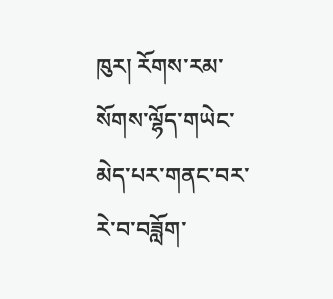ཁུར། རོགས་རམ་སོགས་ལྷོད་གཡེང་མེད་པར་གནང་བར་རེ་བ་བཟློག་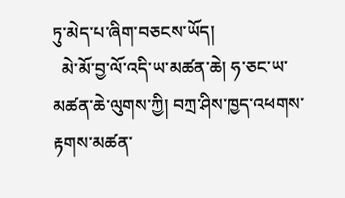ཏུ་མེད་པ་ཞིག་བཅངས་ཡོད།
  མེ་མོ་བྱ་ལོ་འདི་ཡ་མཚན་ཆེ། ཧ་ཅང་ཡ་མཚན་ཆེ་ལུགས་ཀྱི། བཀྲ་ཤིས་ཁྱད་འཕགས་རྟགས་མཚན་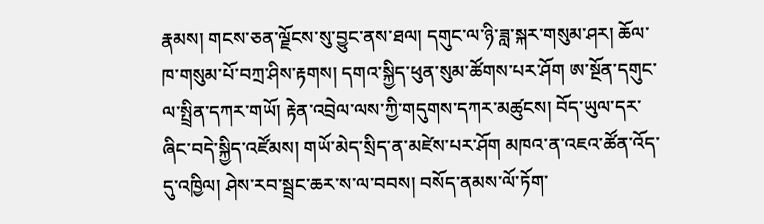རྣམས། གངས་ཅན་ལྗོངས་སུ་བྱུང་ནས་ཐལ། དགུང་ལ་ཉི་ཟླ་སྐར་གསུམ་ཤར། ཆོལ་ཁ་གསུམ་པོ་བཀྲ་ཤིས་རྟགས། དགའ་སྐྱིད་ཕུན་སུམ་ཚོགས་པར་ཤོག ཨ་སྔོན་དགུང་ལ་སྤྲིན་དཀར་གཡོ། རྟེན་འབྲེལ་ལས་ཀྱི་གདུགས་དཀར་མཚུངས། བོད་ཡུལ་དར་ཞིང་བདེ་སྐྱིད་འཛོམས། གཡོ་མེད་སྲིད་ན་མཛེས་པར་ཤོག མཁའ་ན་འཇའ་ཚོན་འོད་དུ་འཁྱིལ། ཤེས་རབ་སྦྲང་ཆར་ས་ལ་བབས། བསོད་ནམས་ལོ་ཏོག་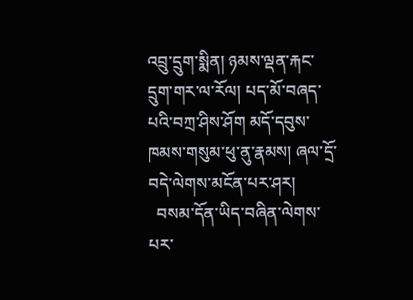འབྲུ་དྲུག་སྨིན། ཉམས་ལྡན་རྐང་དྲུག་གར་ལ་རོལ། པད་མོ་བཞད་པའི་བཀྲ་ཤིས་ཤོག མདོ་དབུས་ཁམས་གསུམ་ཕུ་ནུ་རྣམས། ཞལ་དྲོ་བདེ་ལེགས་མངོན་པར་ཤར།
  བསམ་དོན་ཡིད་བཞིན་ལེགས་པར་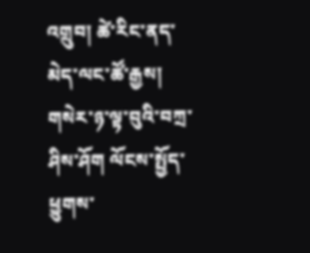འགྲུབ། ཚེ་རིང་ནད་མེད་ལང་ཚོ་རྒྱས། གསེར་ཉ་ལྟ་བུའི་བཀྲ་ཤིས་ཤོག ལོངས་སྤྱོད་ཕྱུགས་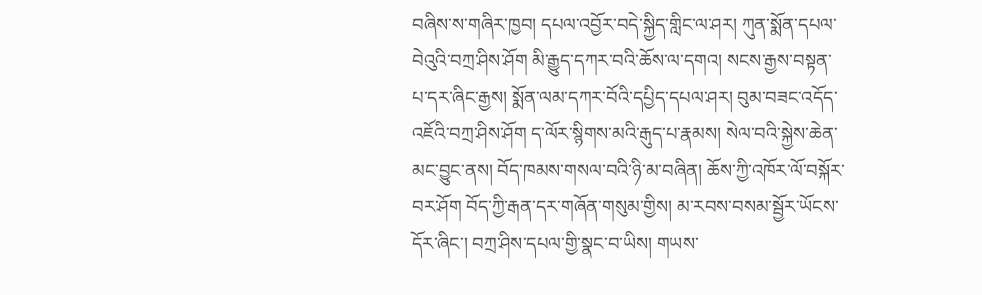བཞིས་ས་གཞིར་ཁྱབ། དཔལ་འབྱོར་བདེ་སྐྱིད་གླིང་ལ་ཤར། ཀུན་སྨོན་དཔལ་བེའུའི་བཀྲ་ཤིས་ཤོག མི་རྒྱུད་དཀར་བའི་ཆོས་ལ་དགའ། སངས་རྒྱས་བསྟན་པ་དར་ཞིང་རྒྱས། སྨོན་ལམ་དཀར་བོའི་དཔྱིད་དཔལ་ཤར། བུམ་བཟང་འདོད་འཇོའི་བཀྲ་ཤིས་ཤོག ད་ལོར་སྙིགས་མའི་རྒུད་པ་རྣམས། སེལ་བའི་སྐྱེས་ཆེན་མང་བྱུང་ནས། བོད་ཁམས་གསལ་བའི་ཉི་མ་བཞིན། ཆོས་ཀྱི་འཁོར་ལོ་བསྐོར་བར་ཤོག བོད་ཀྱི་རྒན་དར་གཞོན་གསུམ་གྱིས། མ་རབས་བསམ་སྦྱོར་ཡོངས་དོར་ཞིང་། བཀྲ་ཤིས་དཔལ་གྱི་སྣང་བ་ཡིས། གཡས་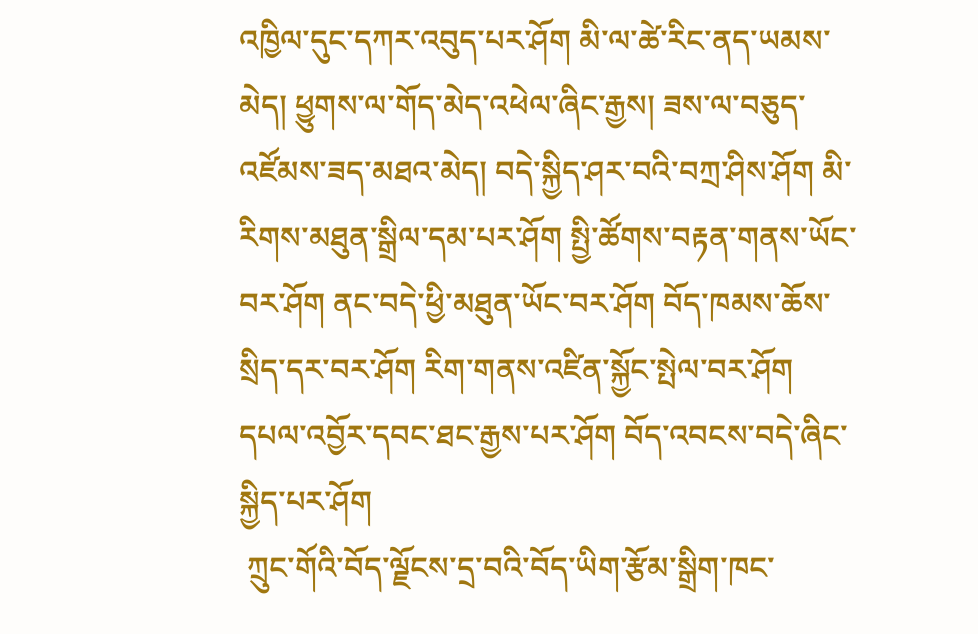འཁྱིལ་དུང་དཀར་འབུད་པར་ཤོག མི་ལ་ཚེ་རིང་ནད་ཡམས་མེད། ཕྱུགས་ལ་གོད་མེད་འཕེལ་ཞིང་རྒྱས། ཟས་ལ་བཅུད་འཛོམས་ཟད་མཐའ་མེད། བདེ་སྐྱིད་ཤར་བའི་བཀྲ་ཤིས་ཤོག མི་རིགས་མཐུན་སྒྲིལ་དམ་པར་ཤོག སྤྱི་ཚོགས་བརྟན་གནས་ཡོང་བར་ཤོག ནང་བདེ་ཕྱི་མཐུན་ཡོང་བར་ཤོག བོད་ཁམས་ཆོས་སྲིད་དར་བར་ཤོག རིག་གནས་འཛིན་སྐྱོང་སྤེལ་བར་ཤོག དཔལ་འབྱོར་དབང་ཐང་རྒྱས་པར་ཤོག བོད་འབངས་བདེ་ཞིང་སྐྱིད་པར་ཤོག
 ཀྲུང་གོའི་བོད་ལྗོངས་དྲ་བའི་བོད་ཡིག་རྩོམ་སྒྲིག་ཁང་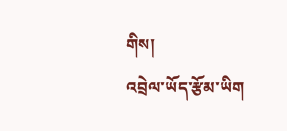གིས།
འབྲེལ་ཡོད་རྩོམ་ཡིག